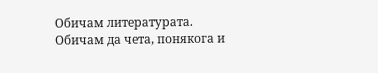Обичам литературата. Обичам да чета, понякога и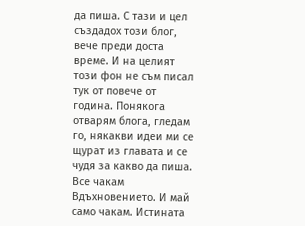да пиша. С тази и цел създадох този блог, вече преди доста време. И на целият този фон не съм писал тук от повече от година. Понякога отварям блога, гледам го, някакви идеи ми се щурат из главата и се чудя за какво да пиша. Все чакам Вдъхновението. И май само чакам. Истината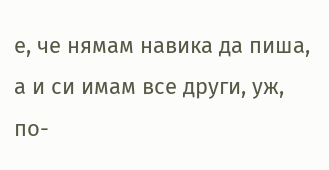е, че нямам навика да пиша, а и си имам все други, уж, по-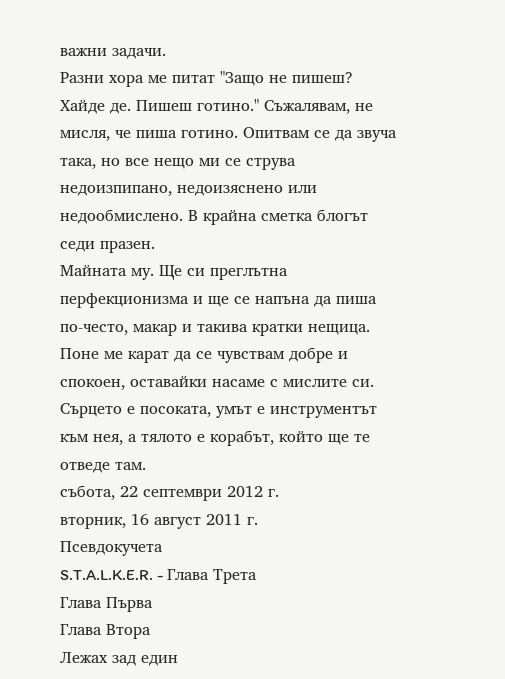важни задачи.
Разни хора ме питат "Защо не пишeш? Хайде де. Пишеш готино." Съжалявам, не мисля, че пиша готино. Опитвам се да звуча така, но все нещо ми се струва недоизпипано, недоизяснено или недообмислено. В крайна сметка блогът седи празен.
Майната му. Ще си преглътна перфекционизма и ще се напъна да пиша по-често, макар и такива кратки нещица. Поне мe карат да се чувствам добре и спокоен, оставайки насаме с мислите си.
Сърцето е посоката, умът е инструментът към нея, а тялото е корабът, който ще те отведе там.
събота, 22 септември 2012 г.
вторник, 16 август 2011 г.
Псевдокучета
S.T.A.L.K.E.R. - Глава Трета
Глава Първа
Глава Втора
Лежах зад един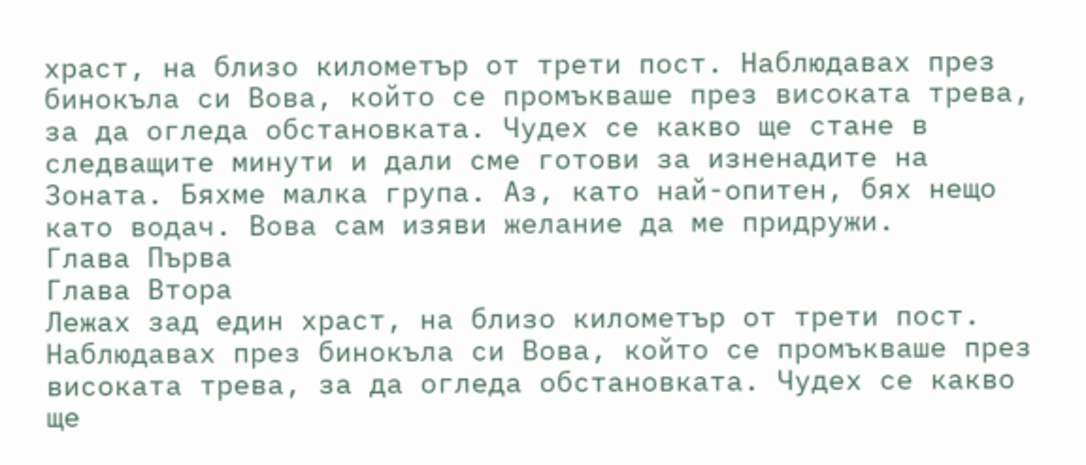храст, на близо километър от трети пост. Наблюдавах през бинокъла си Вова, който се промъкваше през високата трева, за да огледа обстановката. Чудех се какво ще стане в следващите минути и дали сме готови за изненадите на Зоната. Бяхме малка група. Аз, като най-опитен, бях нещо като водач. Вова сам изяви желание да ме придружи.
Глава Първа
Глава Втора
Лежах зад един храст, на близо километър от трети пост. Наблюдавах през бинокъла си Вова, който се промъкваше през високата трева, за да огледа обстановката. Чудех се какво ще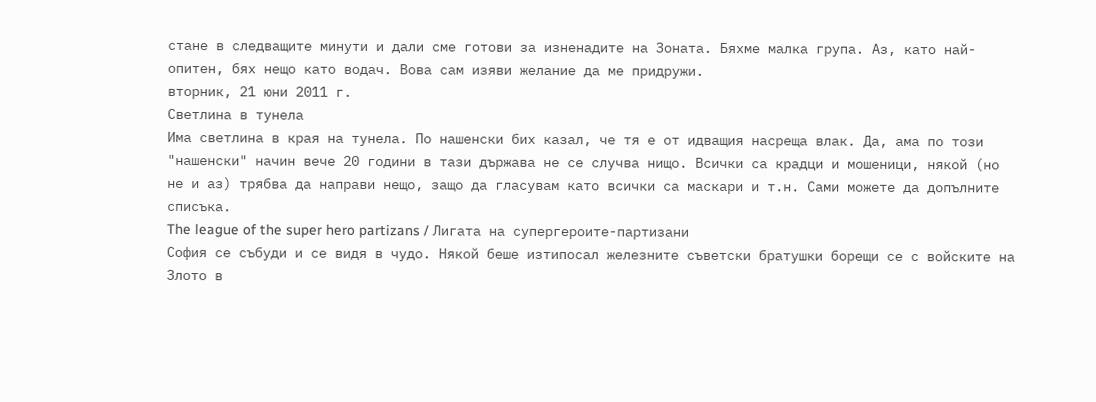стане в следващите минути и дали сме готови за изненадите на Зоната. Бяхме малка група. Аз, като най-опитен, бях нещо като водач. Вова сам изяви желание да ме придружи.
вторник, 21 юни 2011 г.
Светлина в тунела
Има светлина в края на тунела. По нашенски бих казал, че тя е от идващия насреща влак. Да, ама по този "нашенски" начин вече 20 години в тази държава не се случва нищо. Всички са крадци и мошеници, някой (но не и аз) трябва да направи нещо, защо да гласувам като всички са маскари и т.н. Сами можете да допълните списъка.
The league of the super hero partizans / Лигата на супергероите-партизани
София се събуди и се видя в чудо. Някой беше изтипосал железните съветски братушки борещи се с войските на Злото в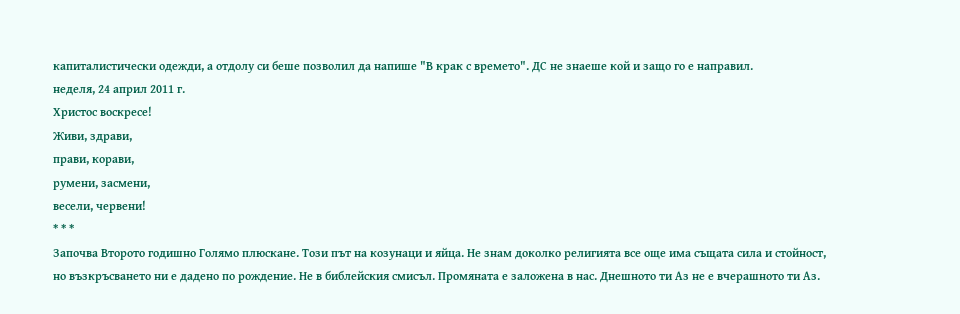капиталистически одежди, а отдолу си беше позволил да напише "В крак с времето". ДС не знаеше кой и защо го е направил.
неделя, 24 април 2011 г.
Христос воскресе!
Живи, здрави,
прави, корави,
румени, засмени,
весели, червени!
* * *
Започва Второто годишно Голямо плюскане. Този път на козунаци и яйца. Не знам доколко религията все още има същата сила и стойност, но възкръсването ни е дадено по рождение. Не в библейския смисъл. Промяната е заложена в нас. Днешното ти Аз не е вчерашното ти Аз.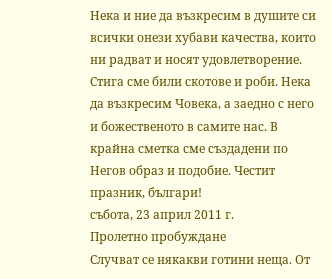Нека и ние да възкресим в душите си всички онези хубави качества, които ни радват и носят удовлетворение. Стига сме били скотове и роби. Нека да възкресим Човека, а заедно с него и божественото в самите нас. В крайна сметка сме създадени по Негов образ и подобие. Честит празник, българи!
събота, 23 април 2011 г.
Пролетно пробуждане
Случват се някакви готини неща. От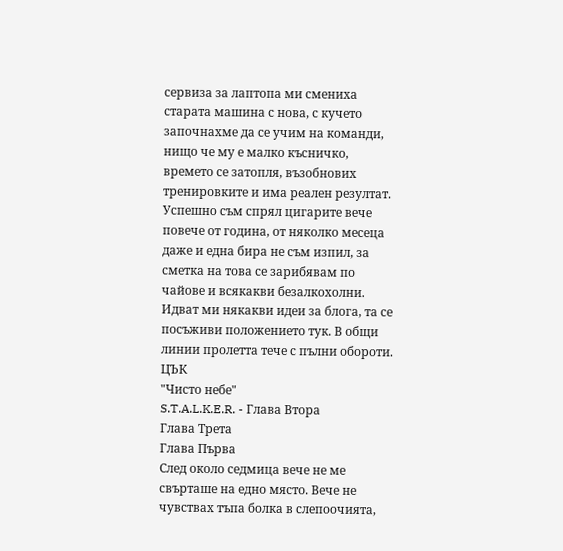сервиза за лаптопа ми смениха старата машина с нова, с кучето започнахме да се учим на команди, нищо че му е малко късничко, времето се затопля, възобнових тренировките и има реален резултат. Успешно съм спрял цигарите вече повече от година, от няколко месеца даже и една бира не съм изпил, за сметка на това се зарибявам по чайове и всякакви безалкохолни. Идват ми някакви идеи за блога, та се посъживи положението тук. В общи линии пролетта тече с пълни обороти. ЦЪК
"Чисто небе"
S.T.A.L.K.E.R. - Глава Втора
Глава Трета
Глава Първа
След около седмица вече не ме свърташе на едно място. Вече не чувствах тъпа болка в слепоочията,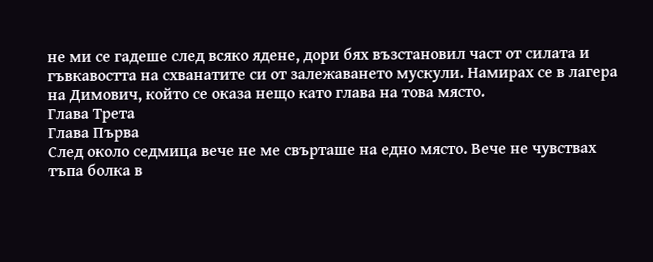не ми се гадеше след всяко ядене, дори бях възстановил част от силата и гъвкавостта на схванатите си от залежаването мускули. Намирах се в лагера на Димович, който се оказа нещо като глава на това място.
Глава Трета
Глава Първа
След около седмица вече не ме свърташе на едно място. Вече не чувствах тъпа болка в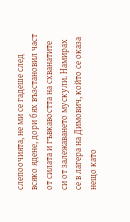слепоочията, не ми се гадеше след всяко ядене, дори бях възстановил част от силата и гъвкавостта на схванатите си от залежаването мускули. Намирах се в лагера на Димович, който се оказа нещо като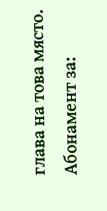глава на това място.
Абонамент за: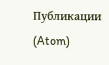Публикации (Atom)